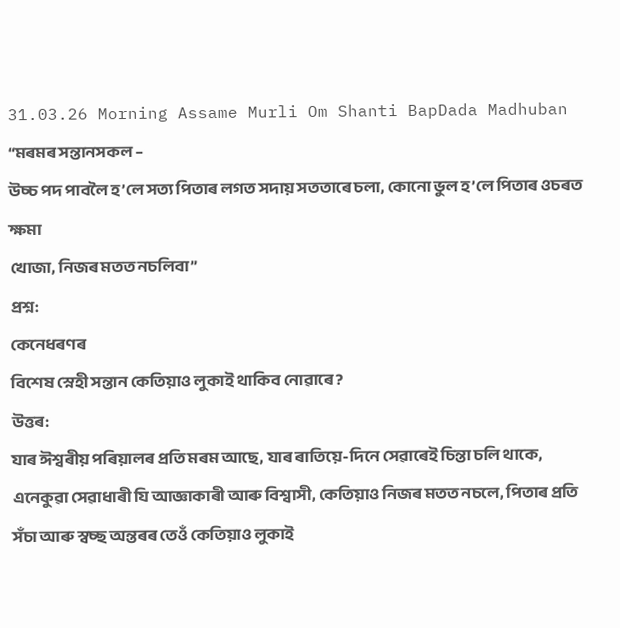31.03.26 Morning Assame Murli Om Shanti BapDada Madhuban
“মৰমৰ সন্তানসকল –
উচ্চ পদ পাবলৈ হ’লে সত্য পিতাৰ লগত সদায় সততাৰে চলা, কোনো ভুল হ’লে পিতাৰ ওচৰত ক্ষমা
খোজা, নিজৰ মতত নচলিবা”
প্ৰশ্ন:
কেনেধৰণৰ
বিশেষ স্নেহী সন্তান কেতিয়াও লুকাই থাকিব নোৱাৰে?
উত্তৰ:
যাৰ ঈশ্বৰীয় পৰিয়ালৰ প্ৰতি মৰম আছে, যাৰ ৰাতিয়ে-দিনে সেৱাৰেই চিন্তা চলি থাকে,
এনেকুৱা সেৱাধাৰী যি আজ্ঞাকাৰী আৰু বিশ্বাসী, কেতিয়াও নিজৰ মতত নচলে, পিতাৰ প্ৰতি
সঁচা আৰু স্বচ্ছ অন্তৰৰ তেওঁ কেতিয়াও লুকাই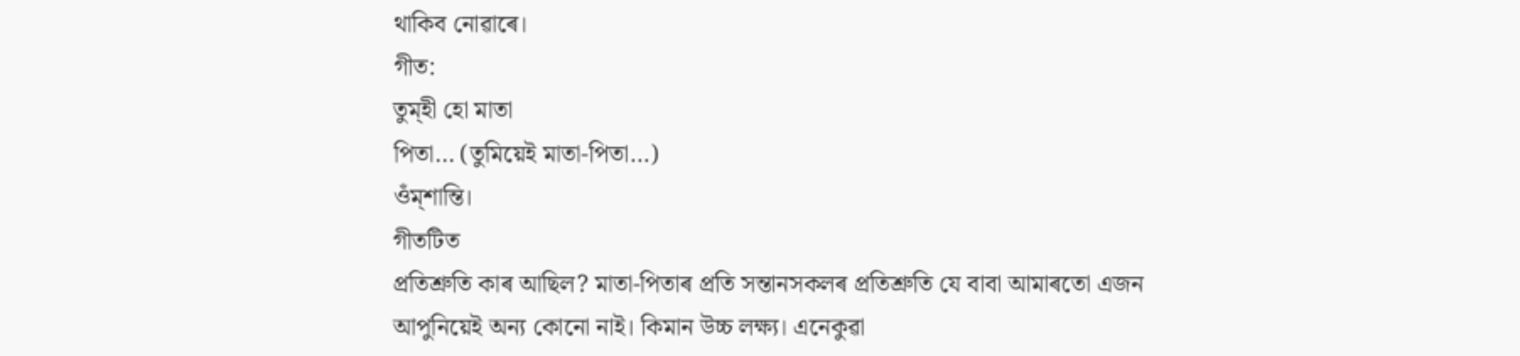থাকিব নোৱাৰে।
গীত:
তুম্হী হো মাতা
পিতা… (তুমিয়েই মাতা-পিতা…)
ওঁম্শান্তি।
গীতটিত
প্ৰতিশ্ৰুতি কাৰ আছিল? মাতা-পিতাৰ প্ৰতি সন্তানসকলৰ প্ৰতিশ্ৰুতি যে বাবা আমাৰতো এজন
আপুনিয়েই অন্য কোনো নাই। কিমান উচ্চ লক্ষ্য। এনেকুৱা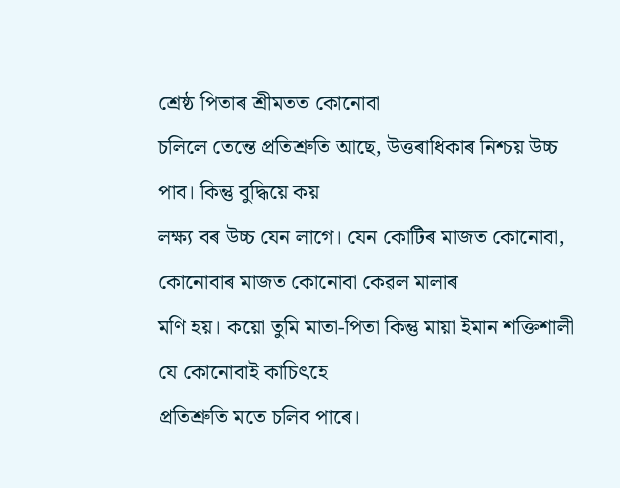শ্ৰেষ্ঠ পিতাৰ শ্ৰীমতত কোনোবা
চলিলে তেন্তে প্ৰতিশ্ৰুতি আছে, উত্তৰাধিকাৰ নিশ্চয় উচ্চ পাব। কিন্তু বুদ্ধিয়ে কয়
লক্ষ্য বৰ উচ্চ যেন লাগে। যেন কোটিৰ মাজত কোনোবা, কোনোবাৰ মাজত কোনোবা কেৱল মালাৰ
মণি হয়। কয়ো তুমি মাতা-পিতা কিন্তু মায়া ইমান শক্তিশালী যে কোনোবাই কাচিৎহে
প্ৰতিশ্ৰুতি মতে চলিব পাৰে।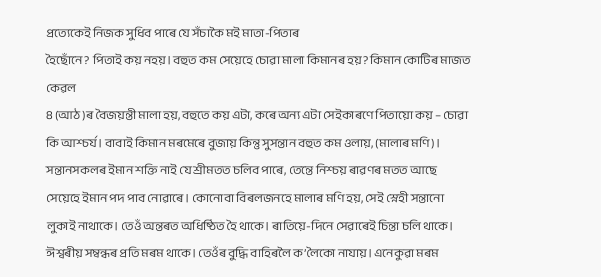প্ৰত্যেকেই নিজক সুধিব পাৰে যে সঁচাকৈ মই মাতা-পিতাৰ
হৈছোঁনে? পিতাই কয় নহয়। বহুত কম সেয়েহে চোৱা মালা কিমানৰ হয়? কিমান কোটিৰ মাজত কেৱল
8 (আঠ)ৰ বৈজয়ন্তী মালা হয়, বহুতে কয় এটা, কৰে অন্য এটা সেইকাৰণে পিতায়ো কয় – চোৱা
কি আশ্চৰ্য। বাবাই কিমান মৰমেৰে বুজায় কিন্তু সুসন্তান বহুত কম ওলায়, (মালাৰ মণি)।
সন্তানসকলৰ ইমান শক্তি নাই যে শ্ৰীমতত চলিব পাৰে, তেন্তে নিশ্চয় ৰাৱণৰ মতত আছে
সেয়েহে ইমান পদ পাব নোৱাৰে। কোনোবা বিৰলজনহে মালাৰ মণি হয়, সেই স্নেহী সন্তানো
লুকাই নাথাকে। তেওঁ অন্তৰত অধিষ্ঠিত হৈ থাকে। ৰাতিয়ে-দিনে সেৱাৰেই চিন্তা চলি থাকে।
ঈশ্বৰীয় সম্বন্ধৰ প্ৰতি মৰম থাকে। তেওঁৰ বুদ্ধি বাহিৰলৈ ক’লৈকো নাযায়। এনেকুৱা মৰম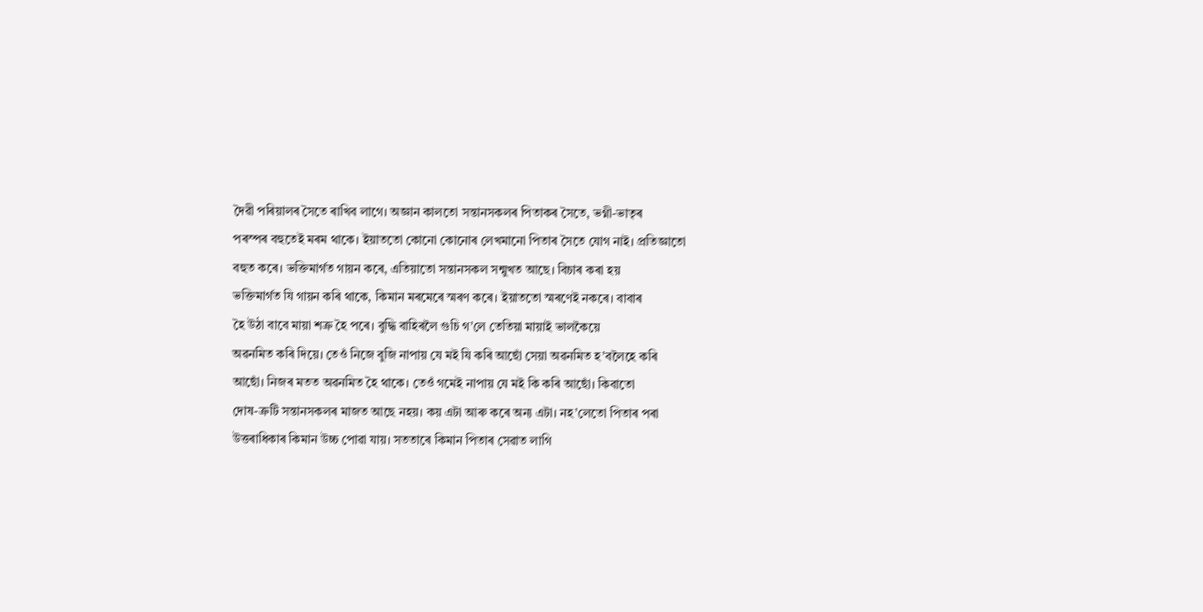দৈৱী পৰিয়ালৰ সৈতে ৰাখিব লাগে। অজ্ঞান কালতো সন্তানসকলৰ পিতাকৰ সৈতে, ভগ্নী-ভাতৃৰ
পৰস্পৰ বহুতেই মৰম থাকে। ইয়াততো কোনো কোনোৰ লেখমানো পিতাৰ সৈতে যোগ নাই। প্ৰতিজ্ঞাতো
বহুত কৰে। ভক্তিমাৰ্গত গায়ন কৰে, এতিয়াতো সন্তানসকল সন্মুখত আছে। বিচাৰ কৰা হয়
ভক্তিমাৰ্গত যি গায়ন কৰি থাকে, কিমান মৰমেৰে স্মৰণ কৰে। ইয়াততো স্মৰণেই নকৰে। বাবাৰ
হৈ উঠা বাবে মায়া শত্ৰু হৈ পৰে। বুদ্ধি বাহিৰলৈ গুচি গ’লে তেতিয়া মায়াই ভালকৈয়ে
অৱনমিত কৰি দিয়ে। তেওঁ নিজে বুজি নাপায় যে মই যি কৰি আছোঁ সেয়া অৱনমিত হ’বলৈহে কৰি
আছোঁ। নিজৰ মতত অৱনমিত হৈ থাকে। তেওঁ গমেই নাপায় যে মই কি কৰি আছোঁ। কিবাতো
দোষ-ত্ৰুটি সন্তানসকলৰ মাজত আছে নহয়। কয় এটা আৰু কৰে অন্য এটা। নহ’লেতো পিতাৰ পৰা
উত্তৰাধিকাৰ কিমান উচ্চ পোৱা যায়। সততাৰে কিমান পিতাৰ সেৱাত লাগি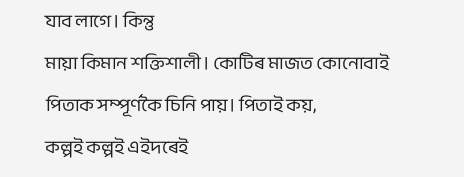যাব লাগে। কিন্তু
মায়া কিমান শক্তিশালী। কোটিৰ মাজত কোনোবাই পিতাক সম্পূৰ্ণকৈ চিনি পায়। পিতাই কয়,
কল্পই কল্পই এইদৰেই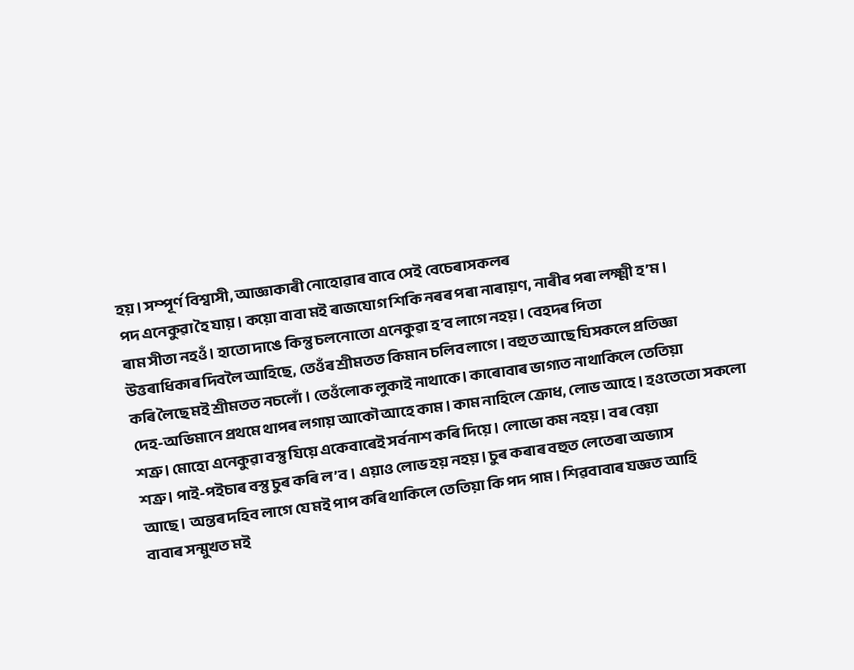হয়। সম্পূৰ্ণ বিশ্বাসী, আজ্ঞাকাৰী নোহোৱাৰ বাবে সেই বেচেৰাসকলৰ
পদ এনেকুৱা হৈ যায়। কয়ো বাবা মই ৰাজযোগ শিকি নৰৰ পৰা নাৰায়ণ, নাৰীৰ পৰা লক্ষ্মী হ’ম।
ৰাম সীতা নহওঁ। হাতো দাঙে কিন্তু চলনোতো এনেকুৱা হ’ব লাগে নহয়। বেহদৰ পিতা
উত্তৰাধিকাৰ দিবলৈ আহিছে, তেওঁৰ শ্ৰীমতত কিমান চলিব লাগে। বহুত আছে যিসকলে প্ৰতিজ্ঞা
কৰি লৈছে মই শ্ৰীমতত নচলোঁ। তেওঁলোক লুকাই নাথাকে। কাৰোবাৰ ভাগ্যত নাথাকিলে তেতিয়া
দেহ-অভিমানে প্ৰথমে থাপৰ লগায় আকৌ আহে কাম। কাম নাহিলে ক্ৰোধ, লোভ আহে। হওতেতো সকলো
শত্ৰু। মোহো এনেকুৱা বস্তু যিয়ে একেবাৰেই সৰ্বনাশ কৰি দিয়ে। লোভো কম নহয়। বৰ বেয়া
শত্ৰু। পাই-পইচাৰ বস্তু চুৰ কৰি ল’ব। এয়াও লোভ হয় নহয়। চুৰ কৰাৰ বহুত লেতেৰা অভ্যাস
আছে। অন্তৰ দহিব লাগে যে মই পাপ কৰি থাকিলে তেতিয়া কি পদ পাম। শিৱবাবাৰ যজ্ঞত আহি
বাবাৰ সন্মুখত মই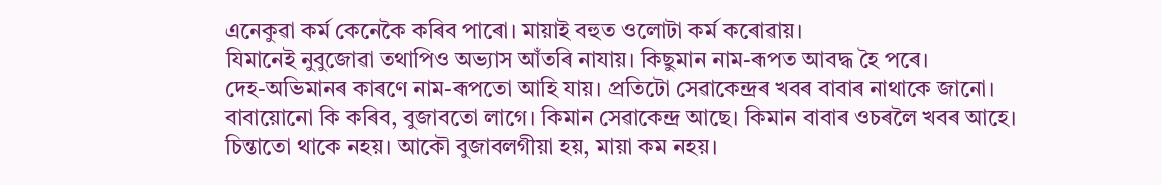এনেকুৱা কৰ্ম কেনেকৈ কৰিব পাৰো। মায়াই বহুত ওলোটা কৰ্ম কৰোৱায়।
যিমানেই নুবুজোৱা তথাপিও অভ্যাস আঁতৰি নাযায়। কিছুমান নাম-ৰূপত আবদ্ধ হৈ পৰে।
দেহ-অভিমানৰ কাৰণে নাম-ৰূপতো আহি যায়। প্ৰতিটো সেৱাকেন্দ্ৰৰ খবৰ বাবাৰ নাথাকে জানো।
বাবায়োনো কি কৰিব, বুজাবতো লাগে। কিমান সেৱাকেন্দ্ৰ আছে। কিমান বাবাৰ ওচৰলৈ খবৰ আহে।
চিন্তাতো থাকে নহয়। আকৌ বুজাবলগীয়া হয়, মায়া কম নহয়।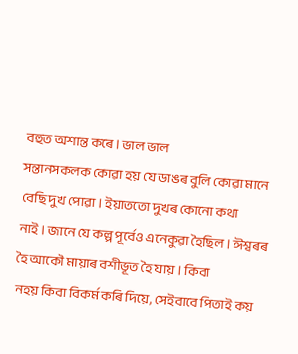বহুত অশান্ত কৰে। ভাল ভাল
সন্তানসকলক কোৱা হয় যে ডাঙৰ বুলি কোৱা মানে বেছি দুখ পোৱা। ইয়াততো দুখৰ কোনো কথা
নাই। জানে যে কল্প পূৰ্বেও এনেকুৱা হৈছিল। ঈশ্বৰৰ হৈ আকৌ মায়াৰ বশীভূত হৈ যায়। কিবা
নহয় কিবা বিকৰ্ম কৰি দিয়ে, সেইবাবে পিতাই কয়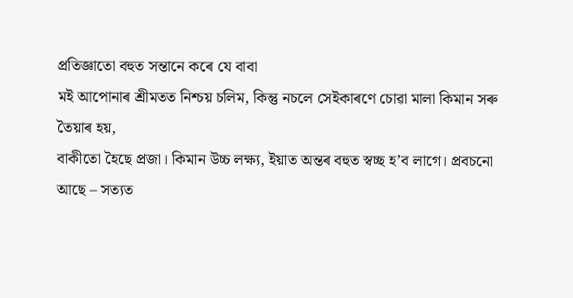প্ৰতিজ্ঞাতো বহুত সন্তানে কৰে যে বাবা
মই আপোনাৰ শ্ৰীমতত নিশ্চয় চলিম, কিন্তু নচলে সেইকাৰণে চোৱা মালা কিমান সৰু তৈয়াৰ হয়,
বাকীতো হৈছে প্ৰজা। কিমান উচ্চ লক্ষ্য, ইয়াত অন্তৰ বহুত স্বচ্ছ হ’ব লাগে। প্ৰবচনো
আছে – সত্যত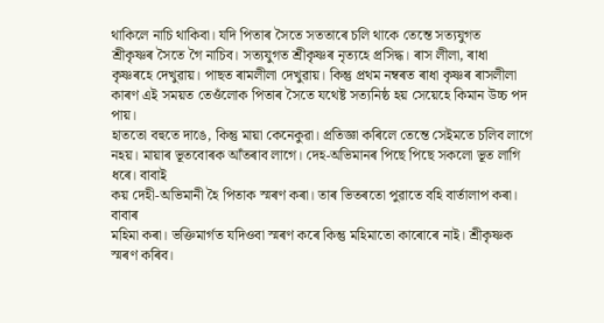থাকিলে নাচি থাকিবা। যদি পিতাৰ সৈতে সততাৰে চলি থাকে তেন্তে সত্যযুগত
শ্ৰীকৃষ্ণৰ সৈতে গৈ নাচিব। সত্যযুগত শ্ৰীকৃষ্ণৰ নৃত্যহে প্ৰসিদ্ধ। ৰাস লীলা, ৰাধা
কৃষ্ণৰহে দেখুৱায়। পাছত ৰামলীলা দেখুৱায়। কিন্তু প্ৰথম নম্বৰত ৰাধা কৃষ্ণৰ ৰাসলীলা
কাৰণ এই সময়ত তেওঁলোক পিতাৰ সৈতে যথেষ্ট সত্যনিষ্ঠ হয় সেয়েহে কিমান উচ্চ পদ পায়।
হাততো বহুতে দাঙে, কিন্তু মায়া কেনেকুৱা। প্ৰতিজ্ঞা কৰিলে তেন্তে সেইমতে চলিব লাগে
নহয়। মায়াৰ ভূতবোৰক আঁতৰাব লাগে। দেহ-অভিমানৰ পিছে পিছে সকলো ভূত লাগি ধৰে। বাবাই
কয় দেহী-অভিমানী হৈ পিতাক স্মৰণ কৰা। তাৰ ভিতৰতো পুৱাতে বহি বাৰ্তালাপ কৰা। বাবাৰ
মহিমা কৰা। ভক্তিমাৰ্গত যদিওবা স্মৰণ কৰে কিন্তু মহিমাতো কাৰোৰে নাই। শ্ৰীকৃষ্ণক
স্মৰণ কৰিব।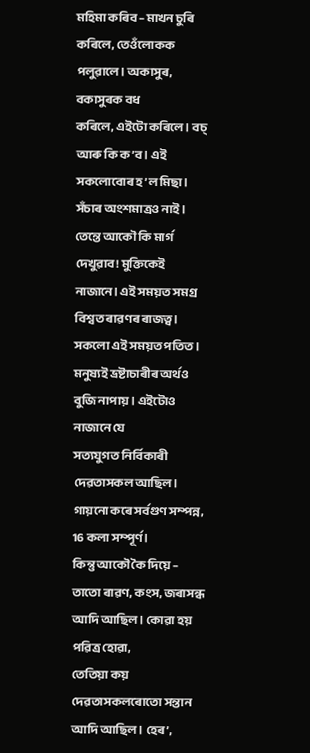মহিমা কৰিব – মাখন চুৰি কৰিলে, তেওঁলোকক পলুৱালে। অকাসুৰ, বকাসুৰক বধ
কৰিলে, এইটো কৰিলে। বচ্ আৰু কি ক’ব। এই সকলোবোৰ হ’ল মিছা। সঁচাৰ অংশমাত্ৰও নাই।
তেন্তে আকৌ কি মাৰ্গ দেখুৱাব! মুক্তিকেই নাজানে। এই সময়ত সমগ্ৰ বিশ্বত ৰাৱণৰ ৰাজত্ব।
সকলো এই সময়ত পতিত। মনুষ্যই ভ্ৰষ্টাচাৰীৰ অৰ্থও বুজি নাপায়। এইটোও নাজানে যে
সত্যযুগত নিৰ্বিকাৰী দেৱতাসকল আছিল। গায়নো কৰে সৰ্বগুণ সম্পন্ন, 16 কলা সম্পূৰ্ণ।
কিন্তু আকৌ কৈ দিয়ে – তাতো ৰাৱণ, কংস, জৰাসন্ধ আদি আছিল। কোৱা হয় পৱিত্ৰ হোৱা,
তেতিয়া কয় দেৱতাসকলৰোতো সন্তান আদি আছিল। হেৰ’,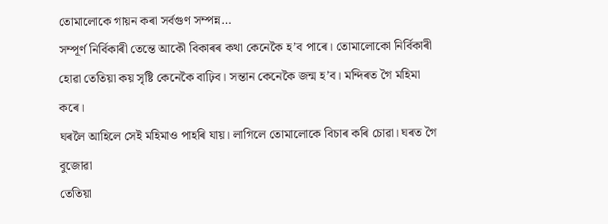তোমালোকে গায়ন কৰা সৰ্বগুণ সম্পন্ন…
সম্পূৰ্ণ নিৰ্বিকাৰী তেন্তে আকৌ বিকাৰৰ কথা কেনেকৈ হ’ব পাৰে। তোমালোকো নিৰ্বিকাৰী
হোৱা তেতিয়া কয় সৃষ্টি কেনেকৈ বাঢ়িব। সন্তান কেনেকৈ জন্ম হ’ব। মন্দিৰত গৈ মহিমা কৰে।
ঘৰলৈ আহিলে সেই মহিমাও পাহৰি যায়। লাগিলে তোমালোকে বিচাৰ কৰি চোৱা। ঘৰত গৈ বুজোৱা
তেতিয়া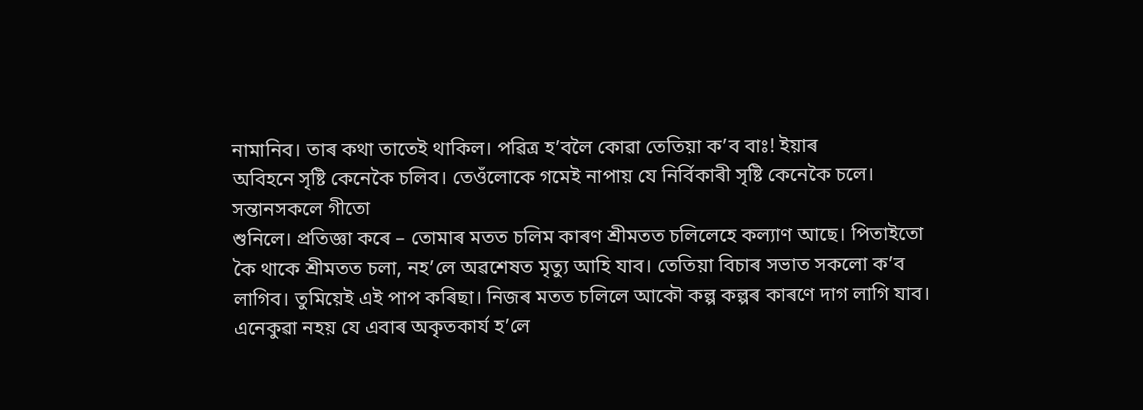নামানিব। তাৰ কথা তাতেই থাকিল। পৱিত্ৰ হ’বলৈ কোৱা তেতিয়া ক’ব বাঃ! ইয়াৰ
অবিহনে সৃষ্টি কেনেকৈ চলিব। তেওঁলোকে গমেই নাপায় যে নিৰ্বিকাৰী সৃষ্টি কেনেকৈ চলে।
সন্তানসকলে গীতো
শুনিলে। প্ৰতিজ্ঞা কৰে – তোমাৰ মতত চলিম কাৰণ শ্ৰীমতত চলিলেহে কল্যাণ আছে। পিতাইতো
কৈ থাকে শ্ৰীমতত চলা, নহ’লে অৱশেষত মৃত্যু আহি যাব। তেতিয়া বিচাৰ সভাত সকলো ক’ব
লাগিব। তুমিয়েই এই পাপ কৰিছা। নিজৰ মতত চলিলে আকৌ কল্প কল্পৰ কাৰণে দাগ লাগি যাব।
এনেকুৱা নহয় যে এবাৰ অকৃতকাৰ্য হ’লে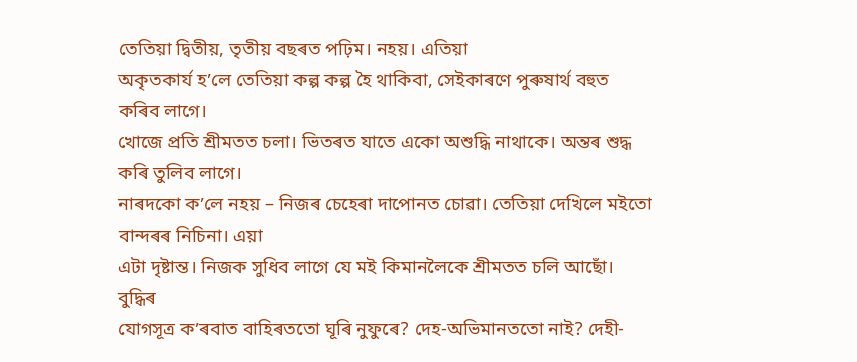তেতিয়া দ্বিতীয়, তৃতীয় বছৰত পঢ়িম। নহয়। এতিয়া
অকৃতকাৰ্য হ’লে তেতিয়া কল্প কল্প হৈ থাকিবা, সেইকাৰণে পুৰুষাৰ্থ বহুত কৰিব লাগে।
খোজে প্ৰতি শ্ৰীমতত চলা। ভিতৰত যাতে একো অশুদ্ধি নাথাকে। অন্তৰ শুদ্ধ কৰি তুলিব লাগে।
নাৰদকো ক’লে নহয় – নিজৰ চেহেৰা দাপোনত চোৱা। তেতিয়া দেখিলে মইতো বান্দৰৰ নিচিনা। এয়া
এটা দৃষ্টান্ত। নিজক সুধিব লাগে যে মই কিমানলৈকে শ্ৰীমতত চলি আছোঁ। বুদ্ধিৰ
যোগসূত্ৰ ক’ৰবাত বাহিৰততো ঘূৰি নুফুৰে? দেহ-অভিমানততো নাই? দেহী-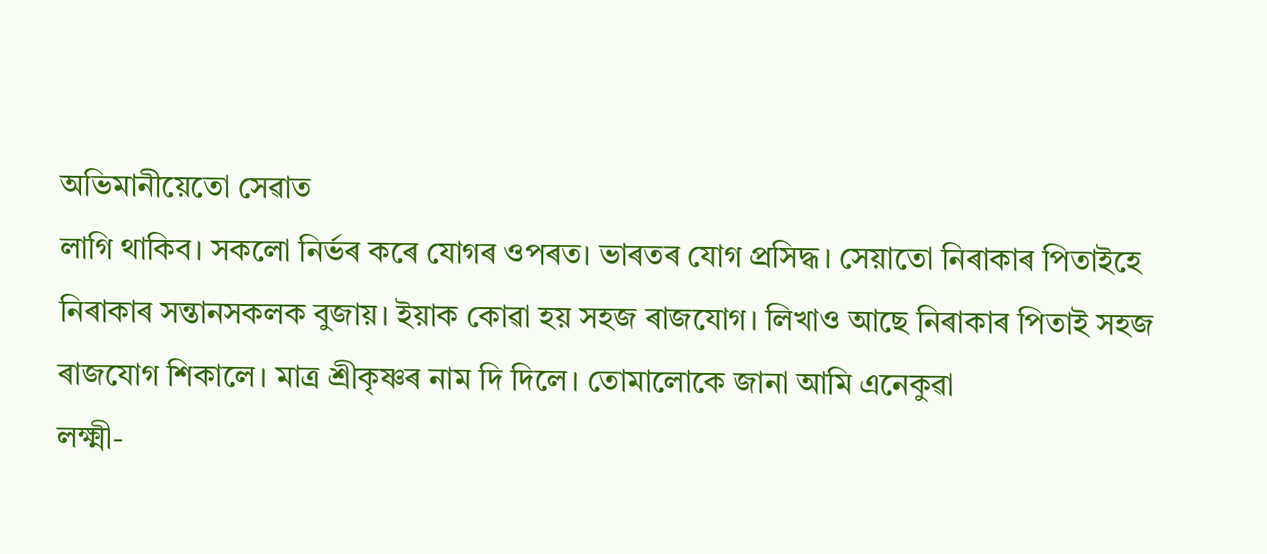অভিমানীয়েতো সেৱাত
লাগি থাকিব। সকলো নিৰ্ভৰ কৰে যোগৰ ওপৰত। ভাৰতৰ যোগ প্ৰসিদ্ধ। সেয়াতো নিৰাকাৰ পিতাইহে
নিৰাকাৰ সন্তানসকলক বুজায়। ইয়াক কোৱা হয় সহজ ৰাজযোগ। লিখাও আছে নিৰাকাৰ পিতাই সহজ
ৰাজযোগ শিকালে। মাত্ৰ শ্ৰীকৃষ্ণৰ নাম দি দিলে। তোমালোকে জানা আমি এনেকুৱা
লক্ষ্মী-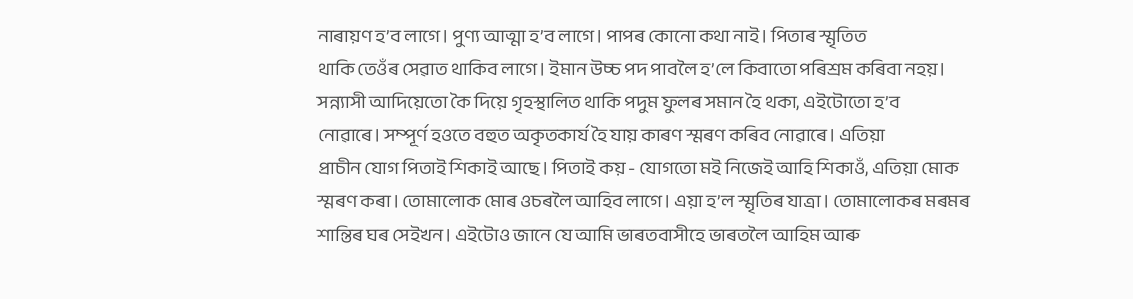নাৰায়ণ হ’ব লাগে। পুণ্য আত্মা হ’ব লাগে। পাপৰ কোনো কথা নাই। পিতাৰ স্মৃতিত
থাকি তেওঁৰ সেৱাত থাকিব লাগে। ইমান উচ্চ পদ পাবলৈ হ’লে কিবাতো পৰিশ্ৰম কৰিবা নহয়।
সন্ন্যাসী আদিয়েতো কৈ দিয়ে গৃহস্থালিত থাকি পদুম ফুলৰ সমান হৈ থকা, এইটোতো হ’ব
নোৱাৰে। সম্পূৰ্ণ হওতে বহুত অকৃতকাৰ্য হৈ যায় কাৰণ স্মৰণ কৰিব নোৱাৰে। এতিয়া
প্ৰাচীন যোগ পিতাই শিকাই আছে। পিতাই কয় - যোগতো মই নিজেই আহি শিকাওঁ, এতিয়া মোক
স্মৰণ কৰা। তোমালোক মোৰ ওচৰলৈ আহিব লাগে। এয়া হ’ল স্মৃতিৰ যাত্ৰা। তোমালোকৰ মৰমৰ
শান্তিৰ ঘৰ সেইখন। এইটোও জানে যে আমি ভাৰতবাসীহে ভাৰতলৈ আহিম আৰু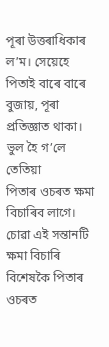পূৰা উত্তৰাধিকাৰ
ল’ম। সেয়েহে পিতাই বাৰে বাৰে বুজায়, পূৰা প্ৰতিজ্ঞাত থাকা। ভুল হৈ গ’লে তেতিয়া
পিতাৰ ওচৰত ক্ষমা বিচাৰিব লাগে।
চোৱা এই সন্তানটি
ক্ষমা বিচাৰি বিশেষকৈ পিতাৰ ওচৰত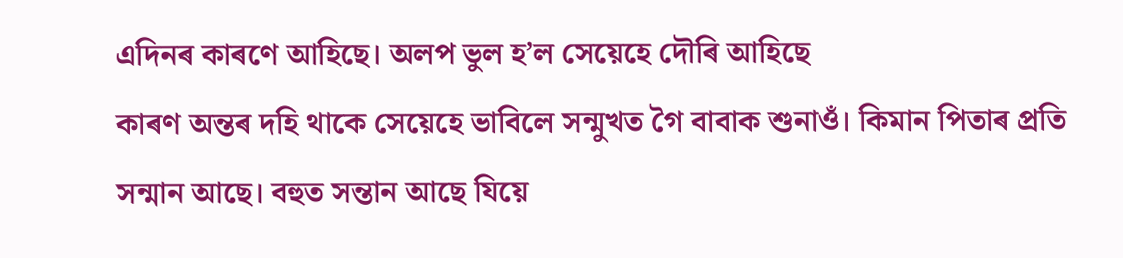এদিনৰ কাৰণে আহিছে। অলপ ভুল হ’ল সেয়েহে দৌৰি আহিছে
কাৰণ অন্তৰ দহি থাকে সেয়েহে ভাবিলে সন্মুখত গৈ বাবাক শুনাওঁ। কিমান পিতাৰ প্ৰতি
সন্মান আছে। বহুত সন্তান আছে যিয়ে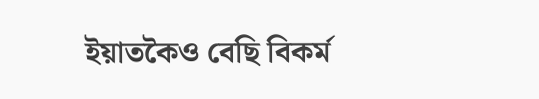ইয়াতকৈও বেছি বিকৰ্ম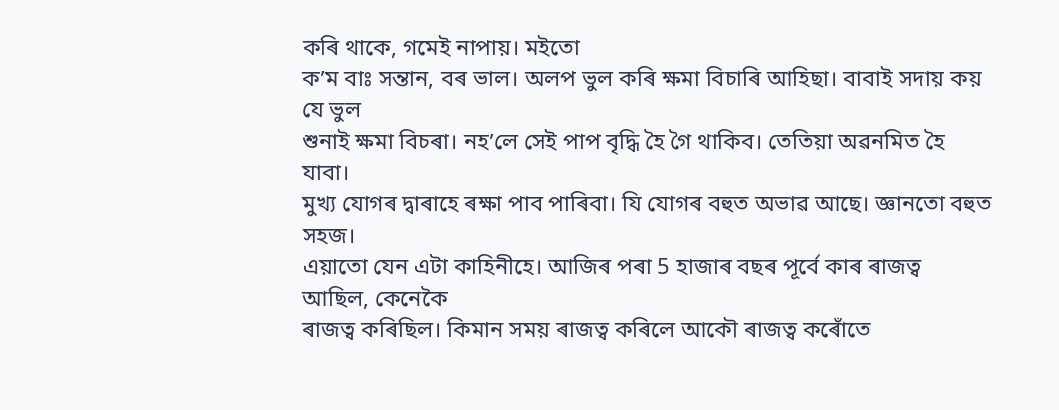কৰি থাকে, গমেই নাপায়। মইতো
ক’ম বাঃ সন্তান, বৰ ভাল। অলপ ভুল কৰি ক্ষমা বিচাৰি আহিছা। বাবাই সদায় কয় যে ভুল
শুনাই ক্ষমা বিচৰা। নহ’লে সেই পাপ বৃদ্ধি হৈ গৈ থাকিব। তেতিয়া অৱনমিত হৈ যাবা।
মুখ্য যোগৰ দ্বাৰাহে ৰক্ষা পাব পাৰিবা। যি যোগৰ বহুত অভাৱ আছে। জ্ঞানতো বহুত সহজ।
এয়াতো যেন এটা কাহিনীহে। আজিৰ পৰা 5 হাজাৰ বছৰ পূৰ্বে কাৰ ৰাজত্ব আছিল, কেনেকৈ
ৰাজত্ব কৰিছিল। কিমান সময় ৰাজত্ব কৰিলে আকৌ ৰাজত্ব কৰোঁতে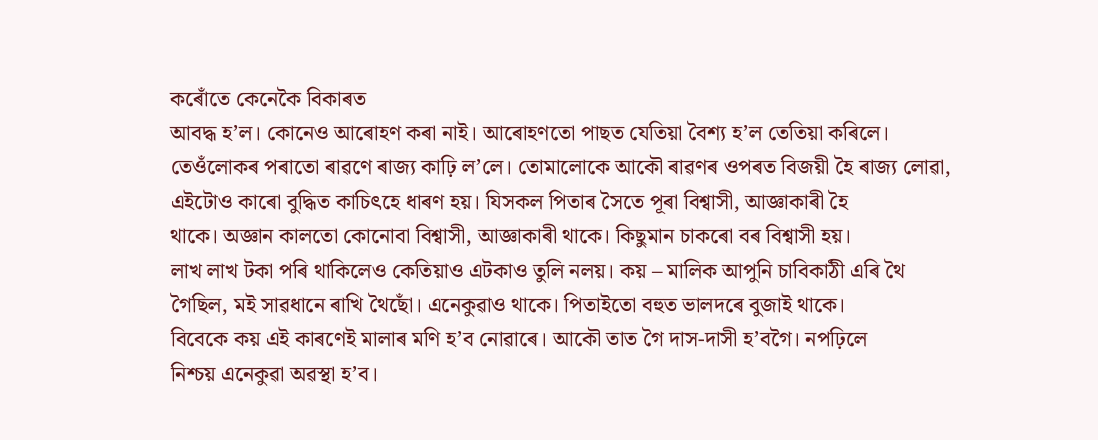কৰোঁতে কেনেকৈ বিকাৰত
আবদ্ধ হ’ল। কোনেও আৰোহণ কৰা নাই। আৰোহণতো পাছত যেতিয়া বৈশ্য হ’ল তেতিয়া কৰিলে।
তেওঁলোকৰ পৰাতো ৰাৱণে ৰাজ্য কাঢ়ি ল’লে। তোমালোকে আকৌ ৰাৱণৰ ওপৰত বিজয়ী হৈ ৰাজ্য লোৱা,
এইটোও কাৰো বুদ্ধিত কাচিৎহে ধাৰণ হয়। যিসকল পিতাৰ সৈতে পূৰা বিশ্বাসী, আজ্ঞাকাৰী হৈ
থাকে। অজ্ঞান কালতো কোনোবা বিশ্বাসী, আজ্ঞাকাৰী থাকে। কিছুমান চাকৰো বৰ বিশ্বাসী হয়।
লাখ লাখ টকা পৰি থাকিলেও কেতিয়াও এটকাও তুলি নলয়। কয় – মালিক আপুনি চাবিকাঠী এৰি থৈ
গৈছিল, মই সাৱধানে ৰাখি থৈছোঁ। এনেকুৱাও থাকে। পিতাইতো বহুত ভালদৰে বুজাই থাকে।
বিবেকে কয় এই কাৰণেই মালাৰ মণি হ’ব নোৱাৰে। আকৌ তাত গৈ দাস-দাসী হ’বগৈ। নপঢ়িলে
নিশ্চয় এনেকুৱা অৱস্থা হ’ব।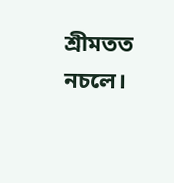শ্ৰীমতত নচলে।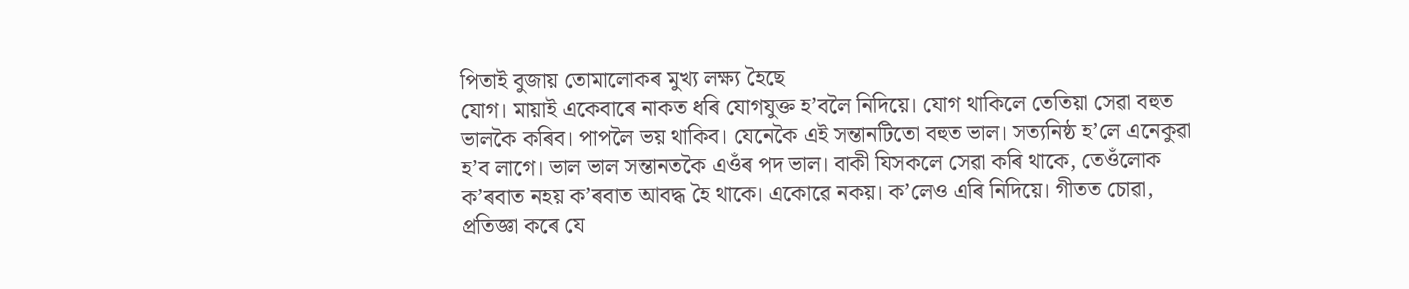পিতাই বুজায় তোমালোকৰ মুখ্য লক্ষ্য হৈছে
যোগ। মায়াই একেবাৰে নাকত ধৰি যোগযুক্ত হ’বলৈ নিদিয়ে। যোগ থাকিলে তেতিয়া সেৱা বহুত
ভালকৈ কৰিব। পাপলৈ ভয় থাকিব। যেনেকৈ এই সন্তানটিতো বহুত ভাল। সত্যনিষ্ঠ হ’লে এনেকুৱা
হ’ব লাগে। ভাল ভাল সন্তানতকৈ এওঁৰ পদ ভাল। বাকী যিসকলে সেৱা কৰি থাকে, তেওঁলোক
ক’ৰবাত নহয় ক’ৰবাত আবদ্ধ হৈ থাকে। একোৱে নকয়। ক’লেও এৰি নিদিয়ে। গীতত চোৱা,
প্ৰতিজ্ঞা কৰে যে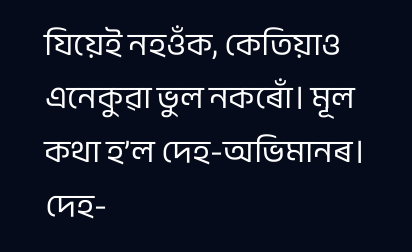যিয়েই নহওঁক, কেতিয়াও এনেকুৱা ভুল নকৰোঁ। মূল কথা হ’ল দেহ-অভিমানৰ।
দেহ-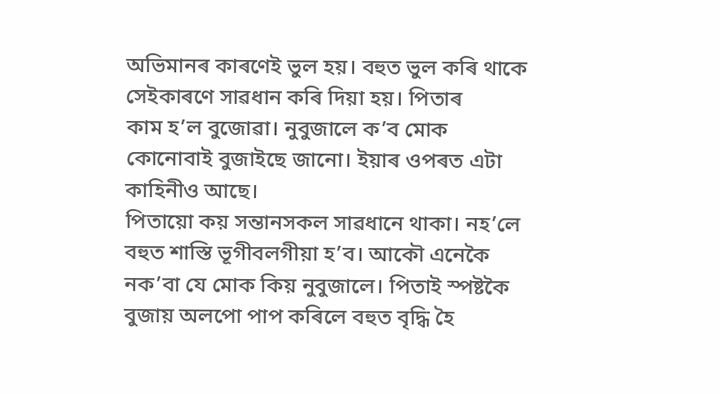অভিমানৰ কাৰণেই ভুল হয়। বহুত ভুল কৰি থাকে সেইকাৰণে সাৱধান কৰি দিয়া হয়। পিতাৰ
কাম হ’ল বুজোৱা। নুবুজালে ক’ব মোক কোনোবাই বুজাইছে জানো। ইয়াৰ ওপৰত এটা কাহিনীও আছে।
পিতায়ো কয় সন্তানসকল সাৱধানে থাকা। নহ’লে বহুত শাস্তি ভূগীবলগীয়া হ’ব। আকৌ এনেকৈ
নক’বা যে মোক কিয় নুবুজালে। পিতাই স্পষ্টকৈ বুজায় অলপো পাপ কৰিলে বহুত বৃদ্ধি হৈ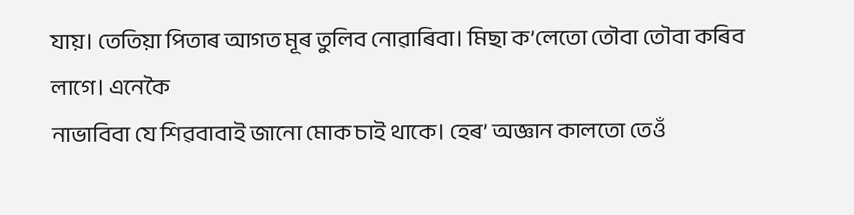যায়। তেতিয়া পিতাৰ আগত মূৰ তুলিব নোৱাৰিবা। মিছা ক’লেতো তৌবা তৌবা কৰিব লাগে। এনেকৈ
নাভাবিবা যে শিৱবাবাই জানো মোক চাই থাকে। হেৰ’ অজ্ঞান কালতো তেওঁ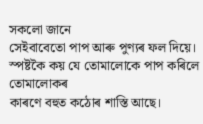সকলো জানে
সেইবাবেতো পাপ আৰু পুণ্যৰ ফল দিয়ে। স্পষ্টকৈ কয় যে তোমালোকে পাপ কৰিলে তোমালোকৰ
কাৰণে বহুত কঠোৰ শাস্তি আছে।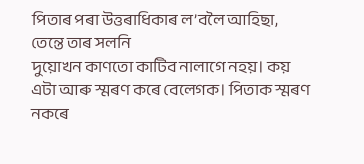পিতাৰ পৰা উত্তৰাধিকাৰ ল’বলৈ আহিছা, তেন্তে তাৰ সলনি
দুয়োখন কাণতো কাটিব নালাগে নহয়। কয় এটা আৰু স্মৰণ কৰে বেলেগক। পিতাক স্মৰণ নকৰে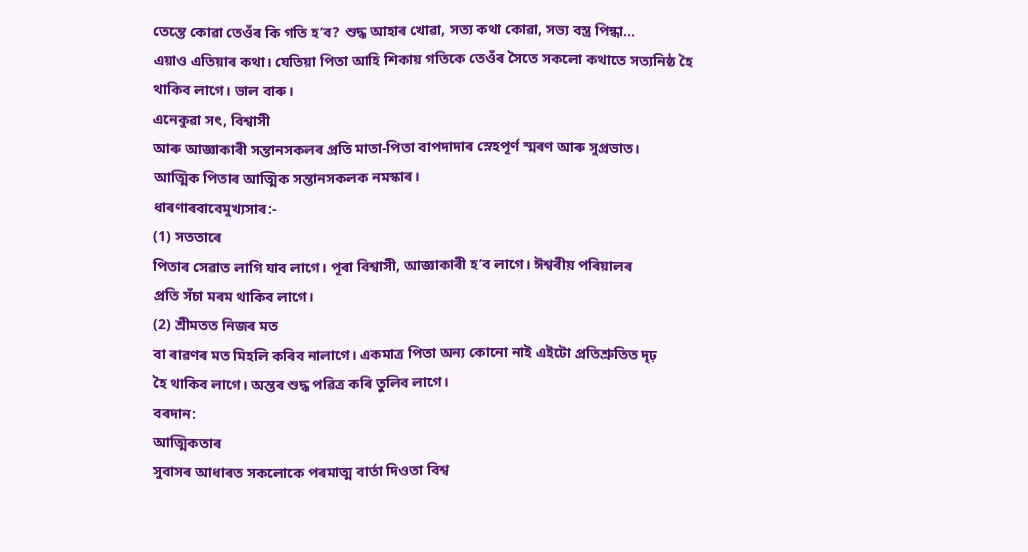তেন্তে কোৱা তেওঁৰ কি গতি হ’ব? শুদ্ধ আহাৰ খোৱা, সত্য কথা কোৱা, সভ্য বস্ত্ৰ পিন্ধা…
এয়াও এতিয়াৰ কথা। যেতিয়া পিতা আহি শিকায় গতিকে তেওঁৰ সৈতে সকলো কথাতে সত্যনিষ্ঠ হৈ
থাকিব লাগে। ভাল বাৰু।
এনেকুৱা সৎ, বিশ্বাসী
আৰু আজ্ঞাকাৰী সন্তানসকলৰ প্ৰতি মাতা-পিতা বাপদাদাৰ স্নেহপূৰ্ণ স্মৰণ আৰু সুপ্ৰভাত।
আত্মিক পিতাৰ আত্মিক সন্তানসকলক নমস্কাৰ।
ধাৰণাৰবাবেমুখ্যসাৰ:-
(1) সততাৰে
পিতাৰ সেৱাত লাগি যাব লাগে। পূৰা বিশ্বাসী, আজ্ঞাকাৰী হ’ব লাগে। ঈশ্বৰীয় পৰিয়ালৰ
প্ৰতি সঁচা মৰম থাকিব লাগে।
(2) শ্ৰীমতত নিজৰ মত
বা ৰাৱণৰ মত মিহলি কৰিব নালাগে। একমাত্ৰ পিতা অন্য কোনো নাই এইটো প্ৰতিশ্ৰুতিত দৃঢ়
হৈ থাকিব লাগে। অন্তৰ শুদ্ধ পৱিত্ৰ কৰি তুলিব লাগে।
বৰদান:
আত্মিকতাৰ
সুবাসৰ আধাৰত সকলোকে পৰমাত্ম বাৰ্তা দিওতা বিশ্ব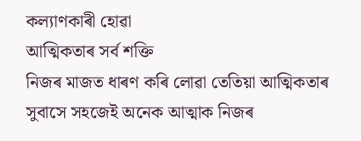কল্যাণকাৰী হোৱা
আত্মিকতাৰ সৰ্ব শক্তি
নিজৰ মাজত ধাৰণ কৰি লোৱা তেতিয়া আত্মিকতাৰ সুবাসে সহজেই অনেক আত্মাক নিজৰ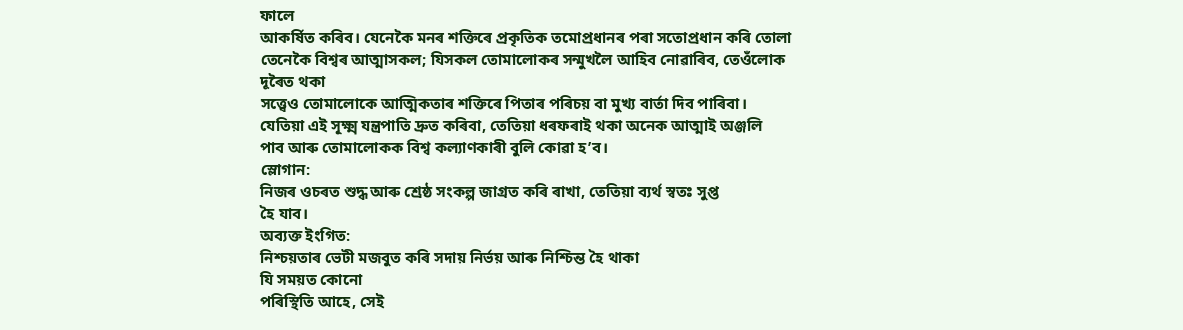ফালে
আকৰ্ষিত কৰিব। যেনেকৈ মনৰ শক্তিৰে প্ৰকৃতিক তমোপ্ৰধানৰ পৰা সতোপ্ৰধান কৰি তোলা
তেনেকৈ বিশ্বৰ আত্মাসকল; যিসকল তোমালোকৰ সন্মুখলৈ আহিব নোৱাৰিব, তেওঁলোক দূৰৈত থকা
সত্ত্বেও তোমালোকে আত্মিকতাৰ শক্তিৰে পিতাৰ পৰিচয় বা মুখ্য বাৰ্তা দিব পাৰিবা।
যেতিয়া এই সূক্ষ্ম যন্ত্ৰপাতি দ্ৰুত কৰিবা, তেতিয়া ধৰফৰাই থকা অনেক আত্মাই অঞ্জলি
পাব আৰু তোমালোকক বিশ্ব কল্যাণকাৰী বুলি কোৱা হ’ব।
স্লোগান:
নিজৰ ওচৰত শুদ্ধ আৰু শ্ৰেষ্ঠ সংকল্প জাগ্ৰত কৰি ৰাখা, তেতিয়া ব্যৰ্থ স্বতঃ সুপ্ত
হৈ যাব।
অব্যক্ত ইংগিত:
নিশ্চয়তাৰ ভেটী মজবুত কৰি সদায় নিৰ্ভয় আৰু নিশ্চিন্ত হৈ থাকা
যি সময়ত কোনো
পৰিস্থিতি আহে, সেই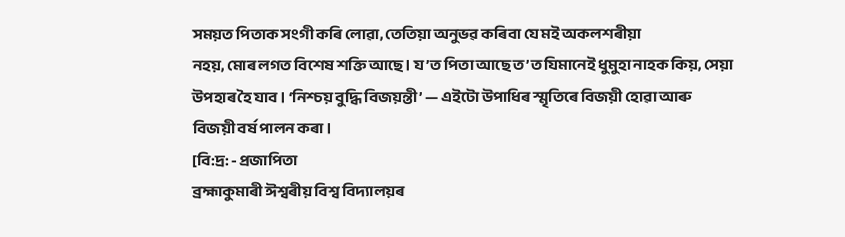সময়ত পিতাক সংগী কৰি লোৱা, তেতিয়া অনুভৱ কৰিবা যে মই অকলশৰীয়া
নহয়, মোৰ লগত বিশেষ শক্তি আছে। য’ত পিতা আছে ত’ত যিমানেই ধুমুহা নাহক কিয়, সেয়া
উপহাৰ হৈ যাব। ‘নিশ্চয় বুদ্ধি বিজয়ন্তী’ — এইটো উপাধিৰ স্মৃতিৰে বিজয়ী হোৱা আৰু
বিজয়ী বৰ্ষ পালন কৰা।
[বি:দ্ৰ: - প্ৰজাপিতা
ব্ৰহ্মাকুমাৰী ঈশ্বৰীয় বিশ্ব বিদ্যালয়ৰ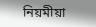নিয়মীয়া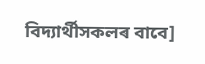বিদ্যাৰ্থীসকলৰ বাবে]